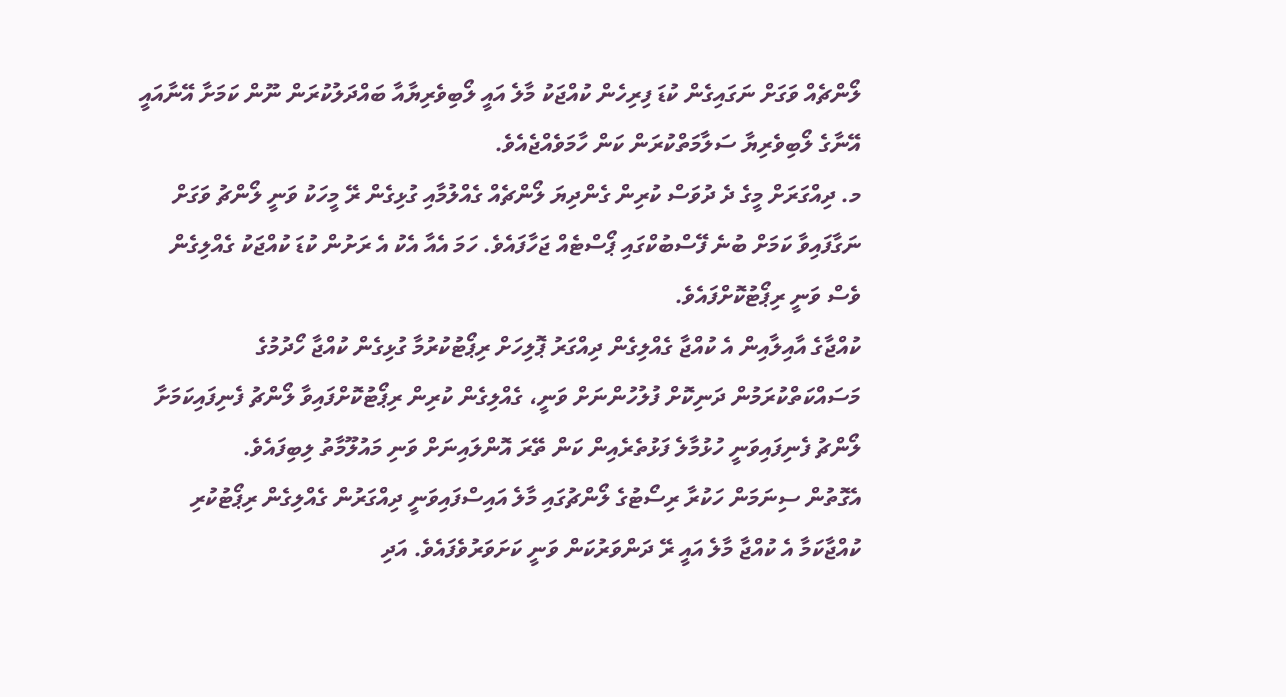ލޯންޗެއް ވަގަށް ނަގައިގެން ކުޑަ ފިރިހެން ކުއްޖަކު މާލެ އައީ ލޯބިވެރިޔާއާ ބައްދަލުކުރަން ނޫން ކަމަށާ އޭނާއައީ އޭނާގެ ލޯބިވެރިޔާ ސަލާމަތްކުރަން ކަން ހާމަވެއްޖެއެވެ.
މ. ދިއްގަރަށް މީގެ ދެ ދުވަސް ކުރިން ގެންދިޔަ ލޯންޗެއް ގެއްލުމާއި ގުޅިގެން ރޭ މީހަކު ވަނީ ލޯންޗު ވަގަށް ނަގާފައިވާ ކަމަށް ބުނެ ފޭސްބުކްގައި ޕޯސްޓެއް ޖަހާފައެވެ. ހަމަ އެއާ އެކު އެ ރަށުން ކުޑަ ކުއްޖަކު ގެއްލިގެން ވެސް ވަނީ ރިޕޯޓުކޮށްފައެވެ.
ކުއްޖާގެ އާއިލާއިން އެ ކުއްޖާ ގެއްލިގެން ދިއްގަރު ޕޮލިހަށް ރިޕޯޓުކުރުމާ ގުޅިގެން ކުއްޖާ ހޯދުމުގެ މަސައްކަތްކުރަމުން ދަނިކޮށް ފުލުހުންނަށް ވަނީ، ގެއްލިގެން ކުރިން ރިޕޯޓުކޮށްފައިވާ ލޯންޗު ފެނިފައިކަމަށާ ލޯންޗު ފެނިފައިވަނީ ހުޅުމާލެ ފަޅުތެރެއިން ކަން ތޭރަ އޮންލައިނަށް ވަނި މައުލޫމާތު ލިބިފައެވެ.
އެގޮތުން ސިނަމަން ހަކުރާ ރިސޯޓުގެ ލޯންޗުގައި މާލެ އައިސްފައިވަނީ ދިއްގަރުން ގެއްލިގެން ރިޕޯޓުކުރި ކުއްޖާކަމާ އެ ކުއްޖާ މާލެ އައީ ރޭ ދަންވަރުކަން ވަނީ ކަށަވަރުވެފައެވެ. އަދި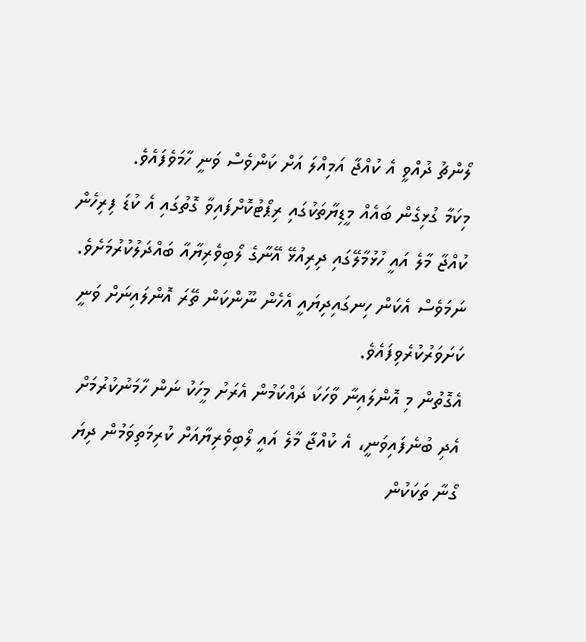ލޯންޗު ދުއްވީ އެ ކުއްޖާ އަމިއްލަ އަށް ކަންވެސް ވަނީ ހާމަވެފައެވެ.
މިކަމާ ގުޅިގެން ބައެއް މީޑިޔާތަކުގައި ރިޕޯޓުކޮށްފައިވާ ގޮތުގައި އެ ކުޑަ ފިރިހެން ކުއްޖާ މާލެ އައީ ހުޅުމާލޭގައި ދިރިއުޅޭ އޭނާގެ ލޯބިވެރިޔާއާ ބައްދަލުކުރުމަށެވެ. ނަމަވެސް އެކަން ހިނގައިދިޔައީ އެހެން ނޫންކަން ތޭރަ އޮންލައިނަށް ވަނީ ކަށަވަރުކުރެވިފައެވެ.
އެގޮތުން މި އޮންލައިނާ ވާހަކަ ދައްކަމުން އެރަށު މީހަކު ނަން ހާމަނުކުރުމަށް އެދި ބުނެފައިވަނީ، އެ ކުއްޖާ މާލެ އައީ ލޯބިވެރިޔާއަށް ކުރިމަތިވަމުން ދިޔަ ގޯނާ ތަކަކުން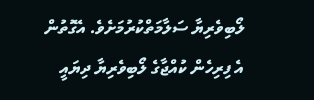ލޯބިވެރިޔާ ސަލާމަތްކުރުމަށެވެ. އެގޮތުން އެ ފިރިހެން ކުއްޖާގެ ލޯބިވެރިޔާ ދިޔައީ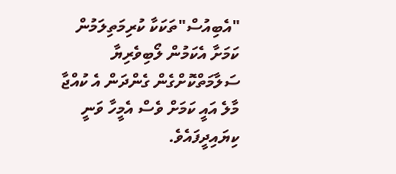"އެބިއުސް"ތަކަކާ ކުރިމަތިލަމުން ކަމަށާ އެކަމުން ލޯބިވެރިޔާ ސަލާމަތްކޮށްގެން ގެންދަން އެ ކުއްޖާ މާލެ އައީ ކަމަށް ވެސް އެމީހާ ވަނީ ކިޔައިދީފައެވެ.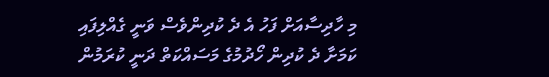މި ހާދިސާއަށް ފަހު އެ ދެ ކުދިންވެސް ވަނީ ގެއްލިފައި ކަމަށާ ދެ ކުދިން ހޯދުމުގެ މަސައްކަތް ދަނީ ކުރަމުން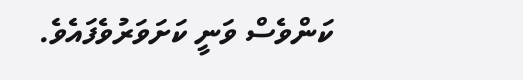ކަންވެސް ވަނީ ކަށަވަރުވެފައެވެ.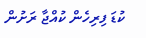ކުޑަ ފިރިހެން ކުއްޖާ ރަށުން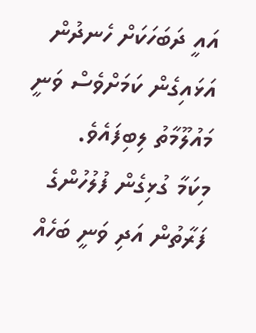އައީ ދަބަހަކަށް ހެނދުން އަޅައިގެން ކަމަށްވެސް ވަނީ މައުލޫމާތު ލިބިފައެވެ.
މިކަމާ ގުޅިގެން ފުލުހުންގެ ފަރާތުން އަދި ވަނީ ބަހެއް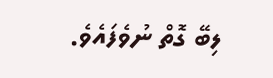ލިބޭ ގޮތް ނުވެފައެވެ.